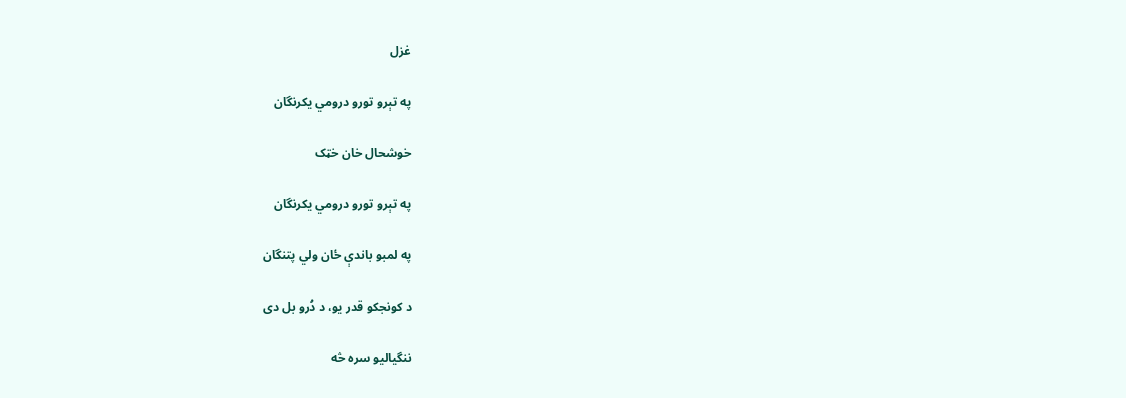غزل

په تېرو تورو درومي يکرنگان

خوشحال خان خټک

په تېرو تورو درومي يکرنگان

په لمبو باندې ځان ولي پتنگان

د کونجکو قدر يو، د دُرو بل دی

ننگياليو سره څه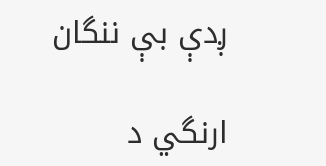ږدې بې ننگان

ارنگي د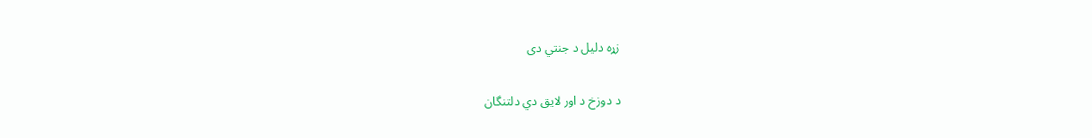زړه دليل د جنتي دی

د دوزخ د اور لايق دي دلتنگان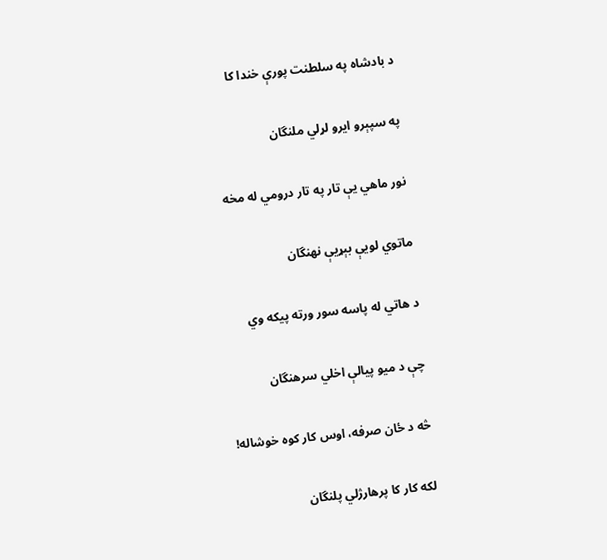د بادشاه په سلطنت پورې خندا کا

په سپېرو ايرو لړلي ملنگان

نور ماهي يې تار په تار درومي له مخه

ماتوي لويې بېړيې نهنگان

د هاتي له پاسه سور ورته پيکه وي

چې د ميو پيالې اخلي سرهنگان

څه د ځان صرفه، اوس کار کوه خوشاله!

لکه کار کا پرهارژلي پلنگان